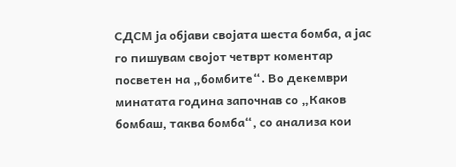СДСМ ја објави својата шеста бомба, а јас го пишувам својот четврт коментар посветен на „бомбите“. Во декември минатата година започнав со „Каков бомбаш, таква бомба“, со анализа кои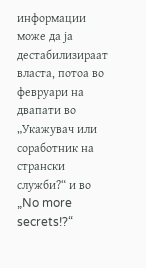информации може да ја дестабилизираат власта, потоа во февруари на двапати во „Укажувач или соработник на странски служби?“ и во „No more secrets!?“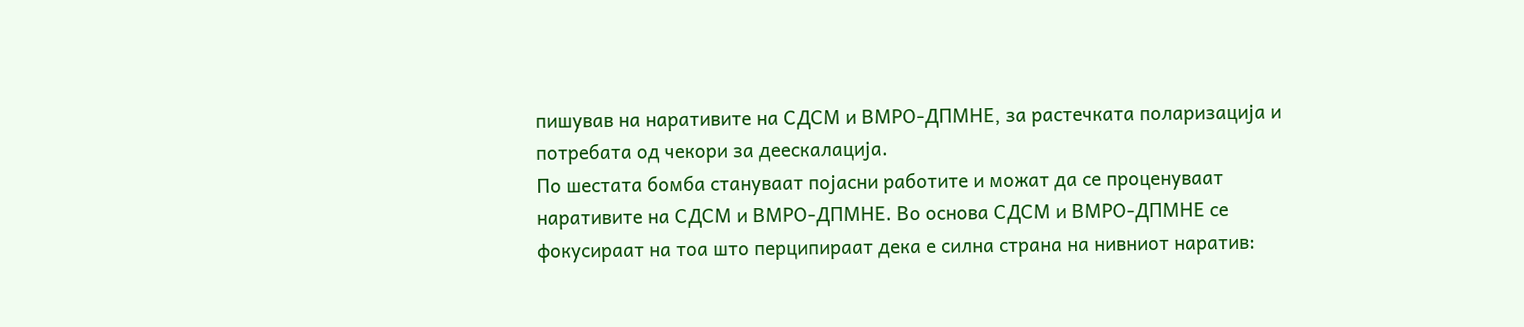пишував на наративите на СДСМ и ВМРО-ДПМНЕ, за растечката поларизација и потребата од чекори за деескалација.
По шестата бомба стануваат појасни работите и можат да се проценуваат наративите на СДСМ и ВМРО-ДПМНЕ. Во основа СДСМ и ВМРО-ДПМНЕ се фокусираат на тоа што перципираат дека е силна страна на нивниот наратив: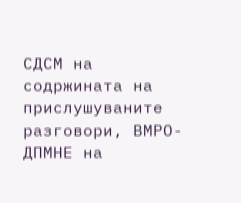СДСМ на содржината на прислушуваните разговори, ВМРО-ДПМНЕ на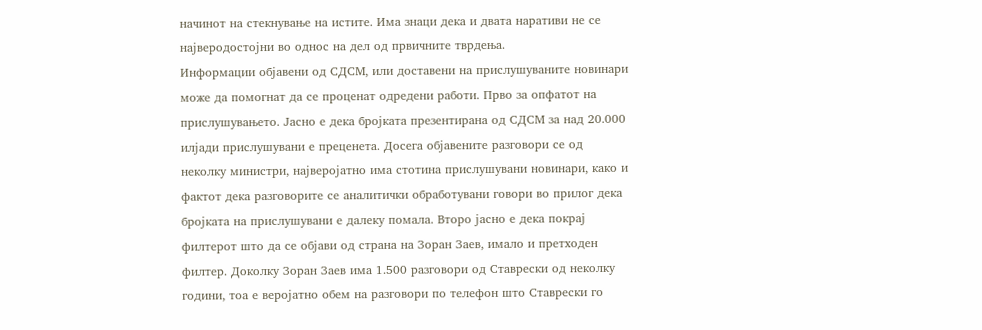начинот на стекнување на истите. Има знаци дека и двата наративи не се најверодостојни во однос на дел од првичните тврдења.
Информации објавени од СДСМ, или доставени на прислушуваните новинари може да помогнат да се проценат одредени работи. Прво за опфатот на прислушувањето. Јасно е дека бројката презентирана од СДСМ за над 20.000 илјади прислушувани е преценета. Досега објавените разговори се од неколку министри, најверојатно има стотина прислушувани новинари, како и фактот дека разговорите се аналитички обработувани говори во прилог дека бројката на прислушувани е далеку помала. Второ јасно е дека покрај филтерот што да се објави од страна на Зоран Заев, имало и претходен филтер. Доколку Зоран Заев има 1.500 разговори од Ставрески од неколку години, тоа е веројатно обем на разговори по телефон што Ставрески го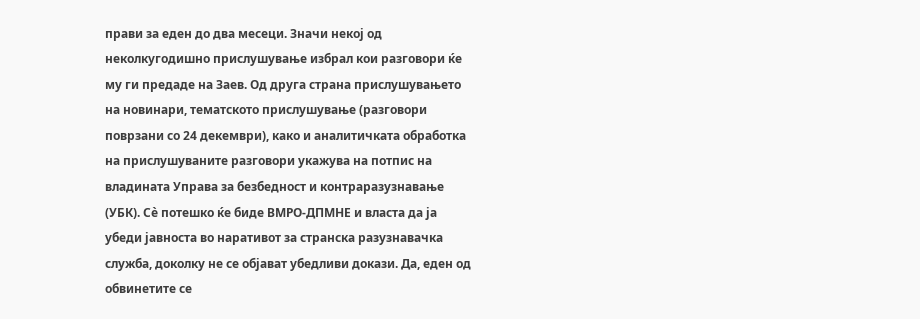прави за еден до два месеци. Значи некој од неколкугодишно прислушување избрал кои разговори ќе му ги предаде на Заев. Од друга страна прислушувањето на новинари, тематското прислушување (разговори поврзани со 24 декември), како и аналитичката обработка на прислушуваните разговори укажува на потпис на владината Управа за безбедност и контраразузнавање (УБК). Сè потешко ќе биде ВМРО-ДПМНЕ и власта да ја убеди јавноста во наративот за странска разузнавачка служба, доколку не се објават убедливи докази. Да, еден од обвинетите се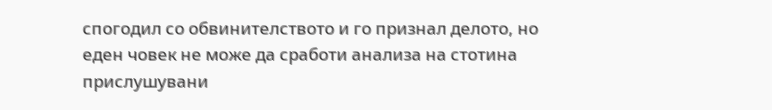спогодил со обвинителството и го признал делото, но еден човек не може да сработи анализа на стотина прислушувани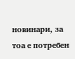новинари, за тоа е потребен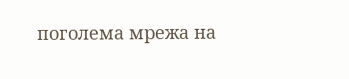поголема мрежа на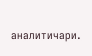аналитичари.